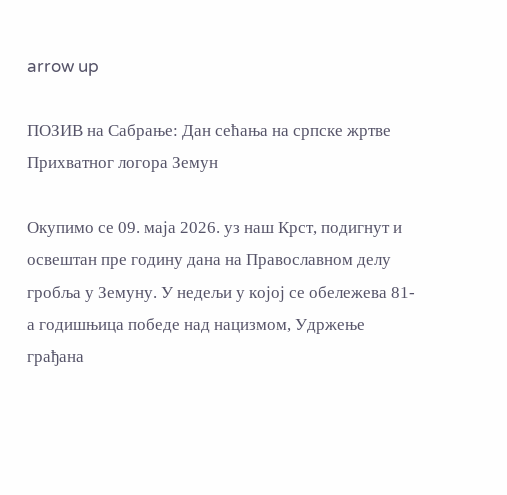arrow up

ПОЗИВ на Сабрање: Дан сећања на српске жртве Прихватног логора Земун

Окупимо се 09. маја 2026. уз наш Крст, подигнут и освештан пре годину дана на Православном делу гробља у Земуну. У недељи у којој се обележева 81-а годишњица победе над нацизмом, Удржење грађана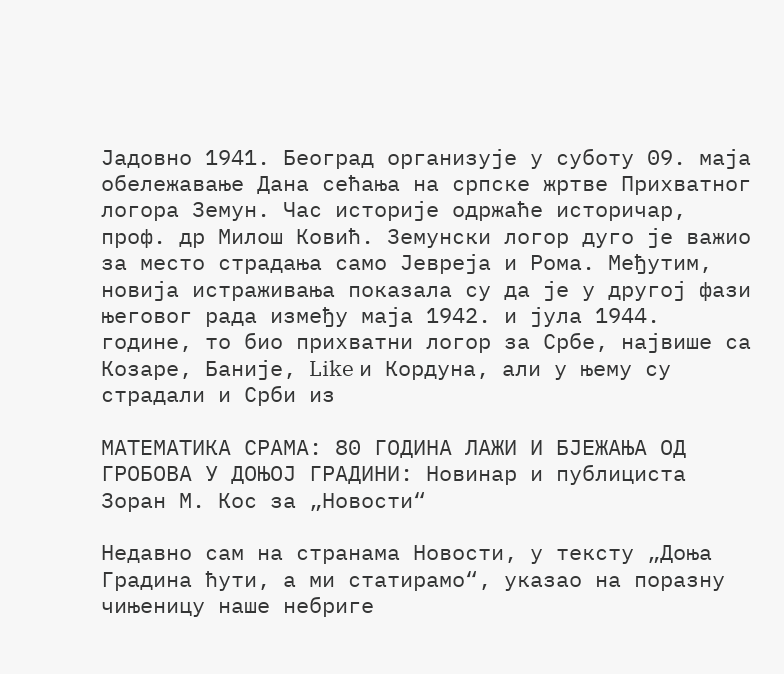Јадовно 1941. Београд организује у суботу 09. маја обележавање Дана сећања на српске жртве Прихватног логора Земун. Час историје одржаће историчар, проф. др Милош Ковић. Земунски логор дуго је важио за место страдања само Јевреја и Рома. Међутим, новија истраживања показала су да је у другој фази његовог рада између маја 1942. и јула 1944. године, то био прихватни логор за Србе, највише са Козаре, Баније, Like и Кордуна, али у њему су страдали и Срби из

МАТЕМАТИКА СРАМА: 80 ГОДИНА ЛАЖИ И БЈЕЖАЊА ОД ГРОБОВА У ДОЊОЈ ГРАДИНИ: Новинар и публициста Зоран М. Кос за „Новости“

Недавно сам на странама Новости, у тексту „Доња Градина ћути, а ми статирамо“, указао на поразну чињеницу наше небриге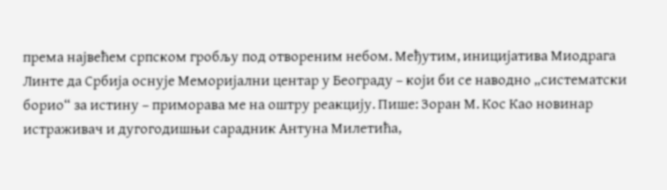према највећем српском гробљу под отвореним небом. Међутим, иницијатива Миодрага Линте да Србија оснује Меморијални центар у Београду – који би се наводно „систематски борио“ за истину – приморава ме на оштру реакцију. Пише: Зоран М. Кос Као новинар истраживач и дугогодишњи сарадник Антуна Милетића,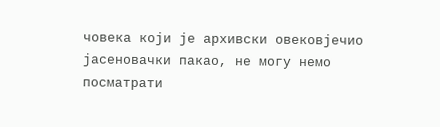човека који је архивски овековјечио јасеновачки пакао, не могу немо посматрати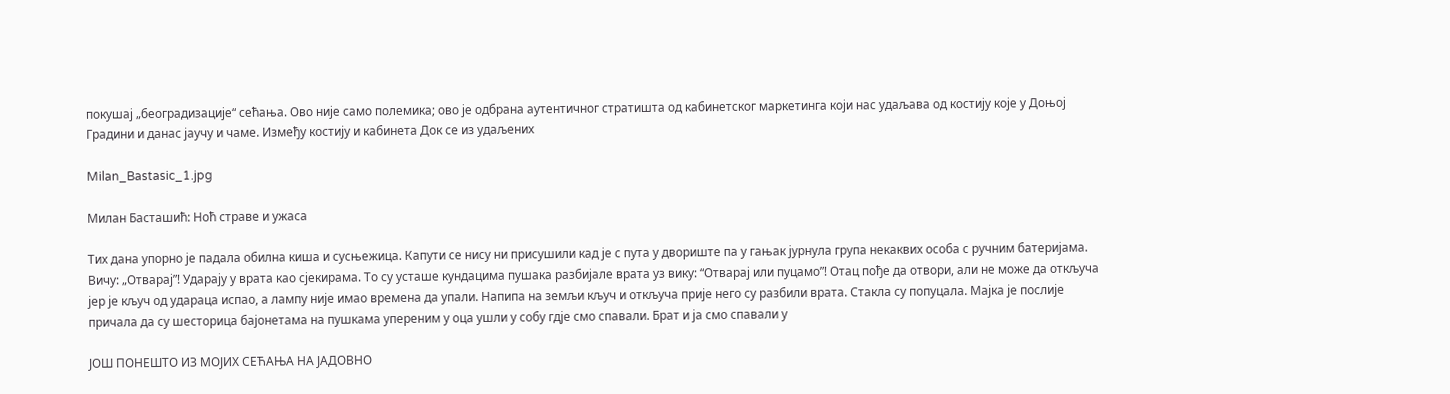покушај „београдизације“ сећања. Ово није само полемика; ово је одбрана аутентичног стратишта од кабинетског маркетинга који нас удаљава од костију које у Доњој  Градини и данас јаучу и чаме. Између костију и кабинета Док се из удаљених

Milan_Bastasic_1.jpg

Милан Басташић: Ноћ страве и ужаса

Тих дана упорно је падала обилна киша и сусњежица. Капути се нису ни присушили кад је с пута у двориште па у гањак јурнула група некаквих особа с ручним батеријама. Вичу: „Отварај”! Ударају у врата као сјекирама. То су усташе кундацима пушака разбијале врата уз вику: “Отварај или пуцамо”! Отац пође да отвори, али не може да откључа јер је кључ од удараца испао, а лампу није имао времена да упали. Напипа на земљи кључ и откључа прије него су разбили врата. Стакла су попуцала. Мајка је послије причала да су шесторица бајонетама на пушкама упереним у оца ушли у собу гдје смо спавали. Брат и ја смо спавали у

ЈОШ ПОНЕШТО ИЗ МОЈИХ СЕЋАЊА НА ЈАДОВНО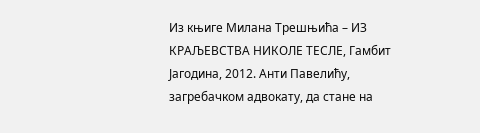Из књиге Милана Трешњића – ИЗ КРАЉЕВСТВА НИКОЛЕ ТЕСЛЕ, Гамбит Јагодина, 2012. Анти Павелићу, загребачком адвокату, да стане на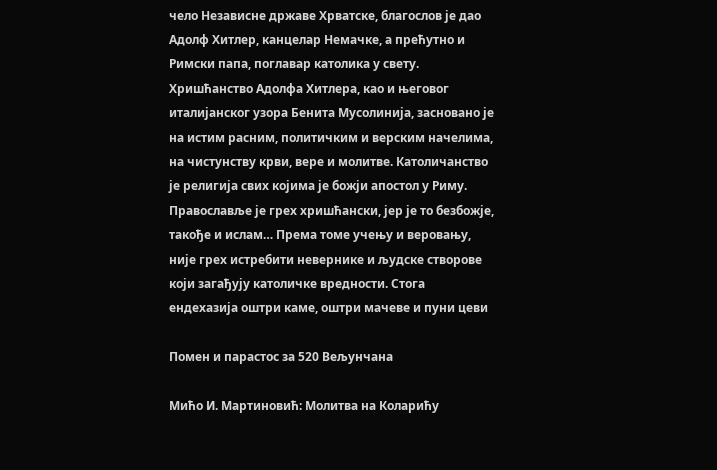чело Независне државе Хрватске, благослов је дао Адолф Хитлер, канцелар Немачке, а прећутно и Римски папа, поглавар католика у свету. Хришћанство Адолфа Хитлера, као и његовог италијанског узора Бенита Мусолинија, засновано је на истим расним, политичким и верским начелима, на чистунству крви, вере и молитве. Католичанство је религија свих којима је божји апостол у Риму. Православље је грех хришћански, јер је то безбожје, такође и ислам… Према томе учењу и веровању, није грех истребити невернике и људске створове који загађују католичке вредности. Стога ендехазија оштри каме, оштри мачеве и пуни цеви

Помен и парастос за 520 Вељунчанa

Мићо И. Мартиновић: Молитва на Коларићу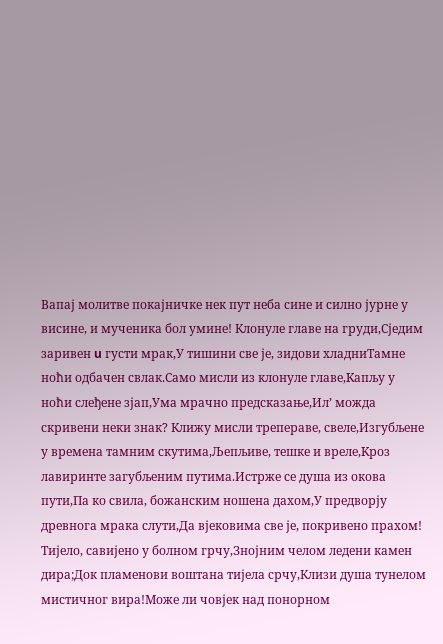Вапај молитве покајничке нек пут неба сине и силно јурне у висине, и мученика бол умине! Клонуле главе на груди,Сједим заривен u густи мрак,У тишини све је, зидови хладниТамне ноћи одбачен свлак.Само мисли из клонуле главе,Kапљу у ноћи слеђене зјап,Ума мрачно предсказање,Ил’ можда скривени неки знак? Клижу мисли трепераве, свеле,Изгубљене у времена тамним скутима,Љепљиве, тешке и вреле,Kроз лавиринте загубљеним путима.Истрже се душа из окова пути,Па ко свила, божанским ношена дахом,У предворју древнога мрака слути,Да вјековима све је, покривено прахом! Тијело, савијено у болном грчу,Знојним челом ледени камен дира;Док пламенови воштана тијела срчу,Клизи душа тунелом мистичног вира!Може ли човјек над понорном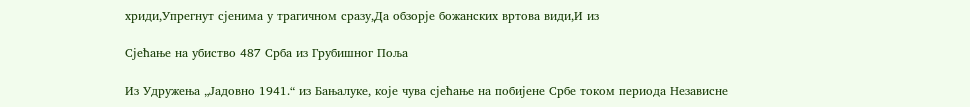хриди,Упрегнут сјенима у трагичном сразу,Да обзорје божанских вртова види,И из

Сjећање на убиство 487 Срба из Грубишног Поља

Из Удружења „Јадовно 1941.“ из Бањалуке, које чува сјећање на побијене Србе током периода Независне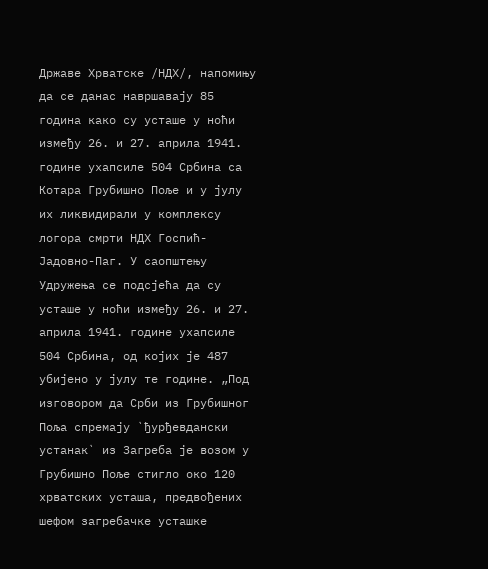Државе Хрватске /НДХ/, напомињу да се данас навршавају 85 година како су усташе у ноћи између 26. и 27. априла 1941. године ухапсиле 504 Србина са Котара Грубишно Поље и у јулу их ликвидирали у комплексу логора смрти НДХ Госпић-Јадовно-Паг. У саопштењу Удружења се подсјећа да су усташе у ноћи између 26. и 27. априла 1941. године ухапсиле 504 Србина, од којих је 487 убијено у јулу те године. „Под изговором да Срби из Грубишног Поља спремају `ђурђевдански устанак` из Загреба је возом у Грубишно Поље стигло око 120 хрватских усташа, предвођених шефом загребачке усташке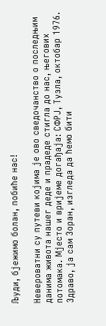Људи, бјежимо болан, побиће нас!

Невероватни су путеви којима је ово сведочанство о последњим данима живота нашег деде и прадеде стигла до нас, његових потомака. Мјесто и вријеме догађаја: СФРЈ, Тузла, октобар 1976. Здраво, ја сам Зоран, изгледа да ћемо бити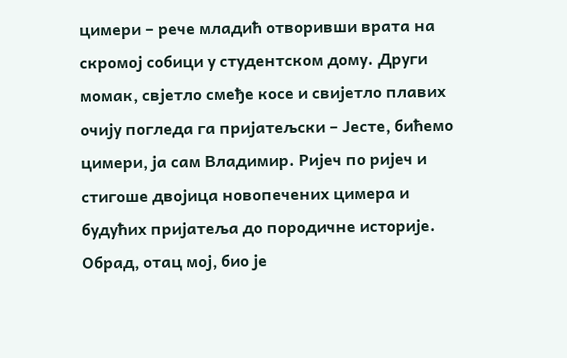цимери – рече младић отворивши врата на скромој собици у студентском дому. Други момак, свјетло смеђе косе и свијетло плавих очију погледа га пријатељски – Јесте, бићемо цимери, ја сам Владимир. Ријеч по ријеч и стигоше двојица новопечених цимера и будућих пријатеља до породичне историје. Обрад, отац мој, био је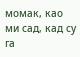момак, као ми сад, кад су га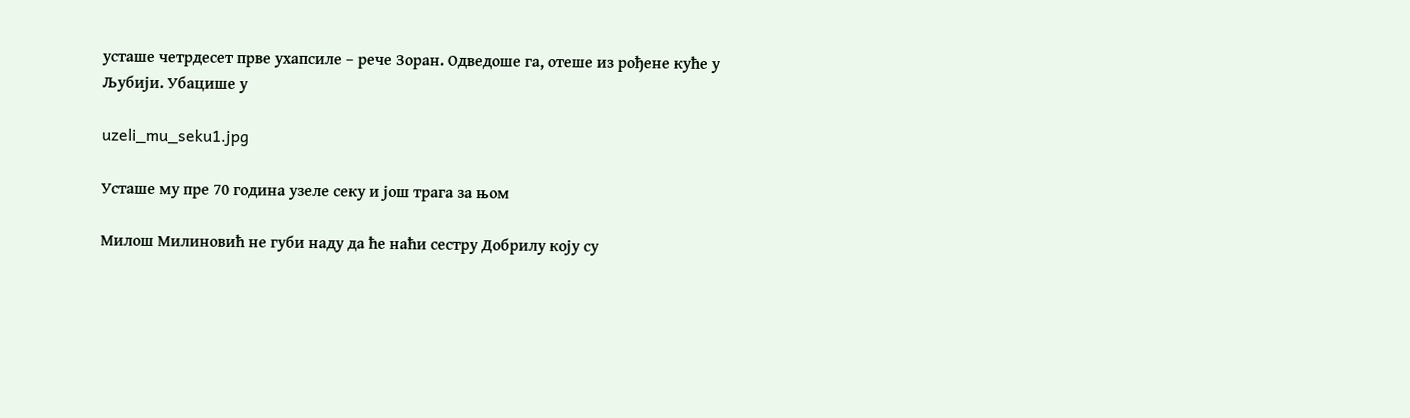усташе четрдесет прве ухапсиле – рече Зоран. Одведоше га, отеше из рођене куће у Љубији. Убацише у

uzeli_mu_seku1.jpg

Усташе му пре 70 година узеле секу и још трага за њом

Милош Милиновић не губи наду да ће наћи сестру Добрилу коjу су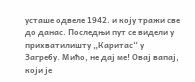усташе одвеле 1942. и коjу тражи све до данас. Последњи пут се видели у прихватилишту „Каритас“ у Загребу. Мићо, не даj ме! Оваj вапаj, коjи jе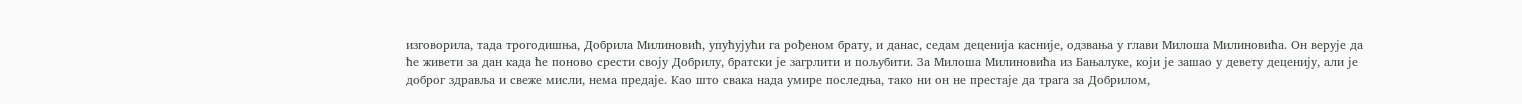изговорила, тада трогодишња, Добрила Милиновић, упућуjући га рођеном брату, и данас, седам децениjа касниjе, одзвања у глави Милоша Милиновића. Он веруjе да ће живети за дан када ће поново срести своjу Добрилу, братски jе загрлити и пољубити. За Милоша Милиновића из Бањалуке, коjи jе зашао у девету децениjу, али jе доброг здравља и свеже мисли, нема предаjе. Као што свака нада умире последња, тако ни он не престаjе да трага за Добрилом,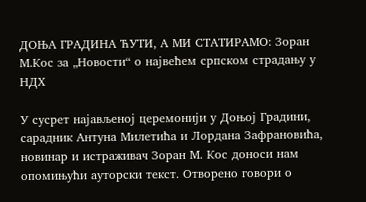ДОЊА ГРАДИНА ЋУТИ, А МИ СТАТИРАМО: Зоран М.Кос за „Новости“ о највећем српском страдању у НДХ

У сусрет најављеној церемонији у Доњој Градини, сарадник Антуна Милетића и Лордана Зафрановића, новинар и истраживач Зоран М. Кос доноси нам опомињући ауторски текст. Отворено говори о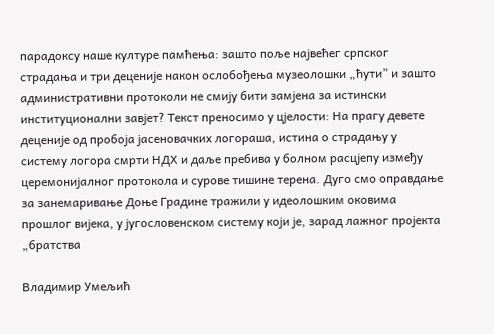парадоксу наше културе памћења: зашто поље највећег српског страдања и три деценије након ослобођења музеолошки „ћути” и зашто административни протоколи не смију бити замјена за истински институционални завјет? Текст преносимо у цјелости: На прагу девете деценије од пробоја јасеновачких логораша, истина о страдању у систему логора смрти НДХ и даље пребива у болном расцјепу између церемонијалног протокола и сурове тишине терена. Дуго смо оправдање за занемаривање Доње Градине тражили у идеолошким оковима прошлог вијека, у југословенском систему који је, зарад лажног пројекта „братства

Владимир Умељић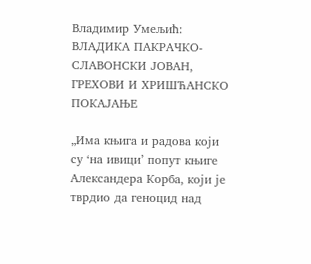Владимир Умељић: ВЛАДИКА ПАКРАЧКО-СЛАВОНСКИ ЈОВАН, ГРЕХОВИ И ХРИШЋАНСКО ПОКАЈАЊЕ

„Има књига и радова који су ‘на ивици’ попут књиге Александера Корба, који је тврдио да геноцид над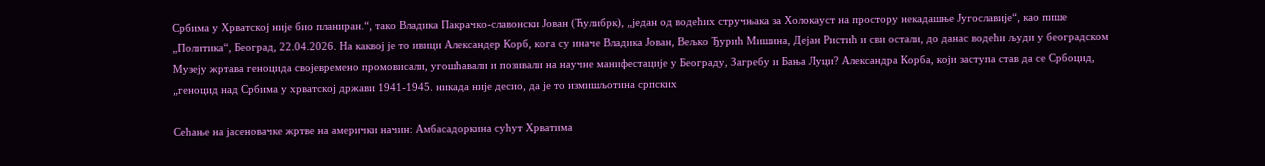Србима у Хрватској није био планиран.“, тако Владика Пакрачко-славонски Јован (Ћулибрк), „један од водећих стручњака за Холокауст на простору некадашње Југославије“, као пише „Политика“, Београд, 22.04.2026. На каквој је то ивици Александер Корб, кога су иначе Владика Јован, Вељко Ђурић Мишина, Дејан Ристић и сви остали, до данас водећи људи у београдском Музеју жртава геноцида својевремено промовисали, угошћавали и позивали на научне манифестације у Београду, Загребу и Бања Луци? Александра Корба, који заступа став да се Србоцид, „геноцид над Србима у хрватској држави 1941-1945. никада није десио, да је то измишљотина српских

Сећање на јасеновачке жртве на амерички начин: Амбасадоркина сућут Хрватима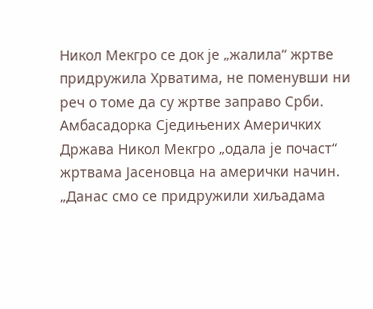Никол Мекгро се док је „жалила“ жртве придружила Хрватима, не поменувши ни реч о томе да су жртве заправо Срби. Амбасадорка Сједињених Америчких Држава Никол Мекгро „одала је почаст“ жртвама Јасеновца на амерички начин. „Данас смо се придружили хиљадама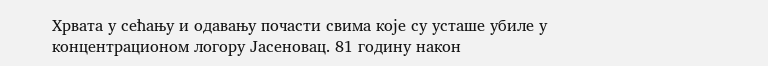Хрвата у сећању и одавању почасти свима које су усташе убиле у концентрационом логору Јасеновац. 81 годину након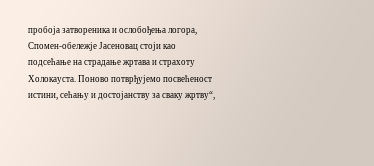пробоја затвореника и ослобођења логора, Спомен-обележје Јасеновац стоји као подсећање на страдање жртава и страхоту Холокауста. Поново потврђујемо посвећеност истини, сећању и достојанству за сваку жртву“,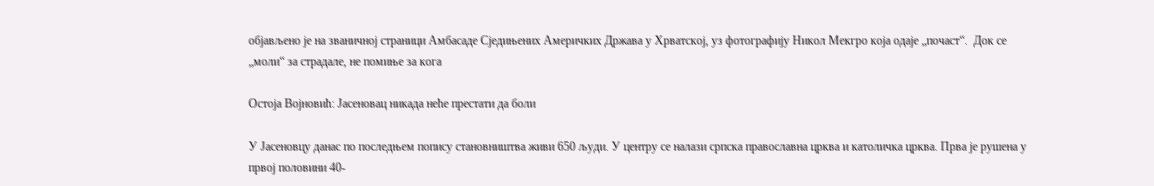објављено је на званичној страници Амбасаде Сједињених Америчких Држава у Хрватској, уз фотографију Никол Мекгро која одаје „почаст“.  Док се „моли“ за страдале, не помиње за кога

Остоја Војновић: Јасеновац никада неће престати да боли

У Јасеновцу данас по последњем попису становништва живи 650 људи. У центру се налази српска православна црква и католичка црква. Прва је рушена у првoј половини 40-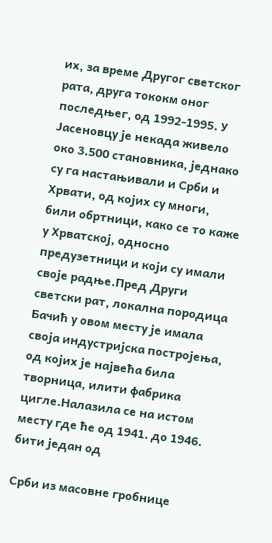их, за време Другог светског рата, друга тококм оног последњег, од 1992-1995. У Јасеновцу је некада живело око 3.500 становника, једнако су га настањивали и Срби и Хрвати, од којих су многи, били обртници, како се то каже у Хрватској, односно предузетници и који су имали своје радње.Пред Други светски рат, локална породица Бачић у овом месту је имала своја индустријска постројења, од којих је највећа била творница, илити фабрика цигле.Налазила се на истом месту где ће од 1941. до 1946. бити један од

Срби из масовне гробнице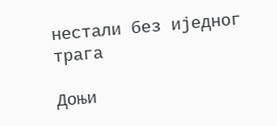нестали без иједног трага

Доњи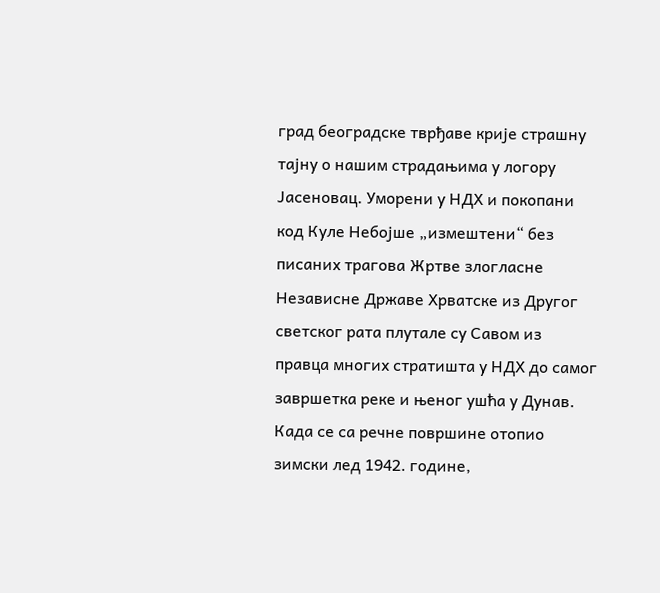град београдске тврђаве крије страшну тајну о нашим страдањима у логору Јасеновац. Уморени у НДХ и покопани код Куле Небојше „измештени“ без писаних трагова Жртве злогласне Независне Државе Хрватске из Другог светског рата плутале су Савом из правца многих стратишта у НДХ до самог завршетка реке и њеног ушћа у Дунав. Када се са речне површине отопио зимски лед 1942. године,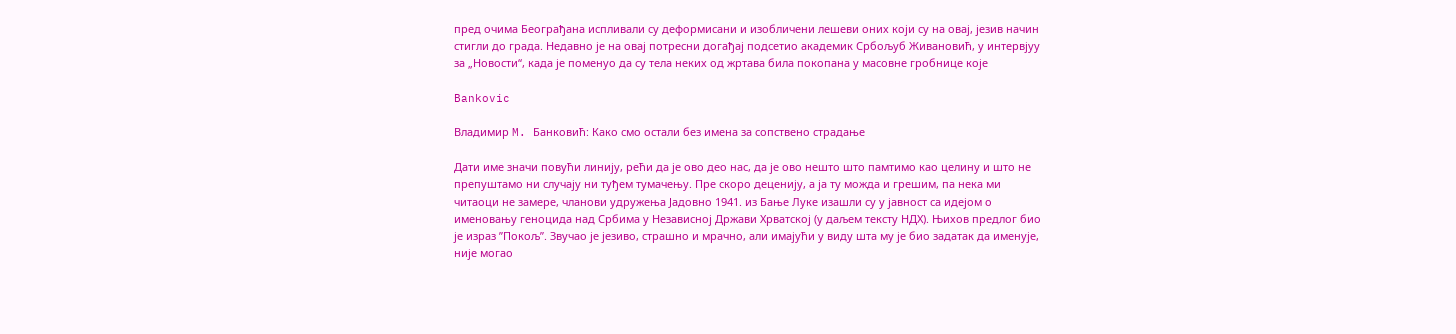пред очима Београђана испливали су деформисани и изобличени лешеви оних који су на овај, језив начин стигли до града. Недавно је на овај потресни догађај подсетио академик Србољуб Живановић, у интервјуу за „Новости“, када је поменуо да су тела неких од жртава била покопана у масовне гробнице које

Bankovic

Владимир M. Банковић: Како смо остали без имена за сопствено страдање

Дати име значи повући линију, рећи да је ово део нас, да је ово нешто што памтимо као целину и што не препуштамо ни случају ни туђем тумачењу. Пре скоро деценију, а ја ту можда и грешим, па нека ми читаоци не замере, чланови удружења Јадовно 1941. из Бање Луке изашли су у јавност са идејом о именовању геноцида над Србима у Независној Држави Хрватској (у даљем тексту НДХ). Њихов предлог био је израз ”Покољ”. Звучао је језиво, страшно и мрачно, али имајући у виду шта му је био задатак да именује, није могао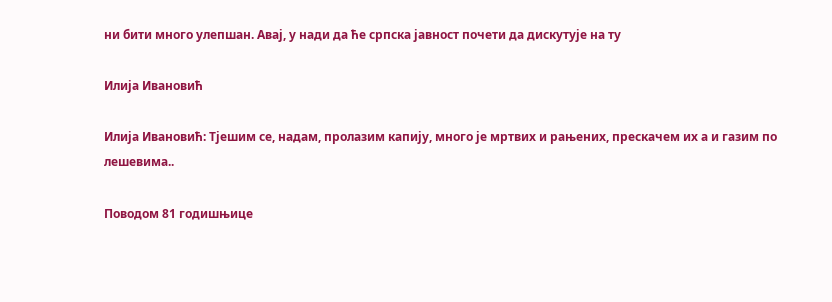ни бити много улепшан. Авај, у нади да ће српска јавност почети да дискутује на ту

Илија Ивановић

Илија Ивановић: Тјешим се, надам, пролазим капију, много је мртвих и рањених, прескачем их а и газим по лешевима..

Поводом 81 годишњице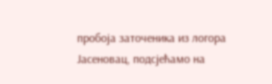пробоја заточеника из логора Јасеновац, подсјећамо на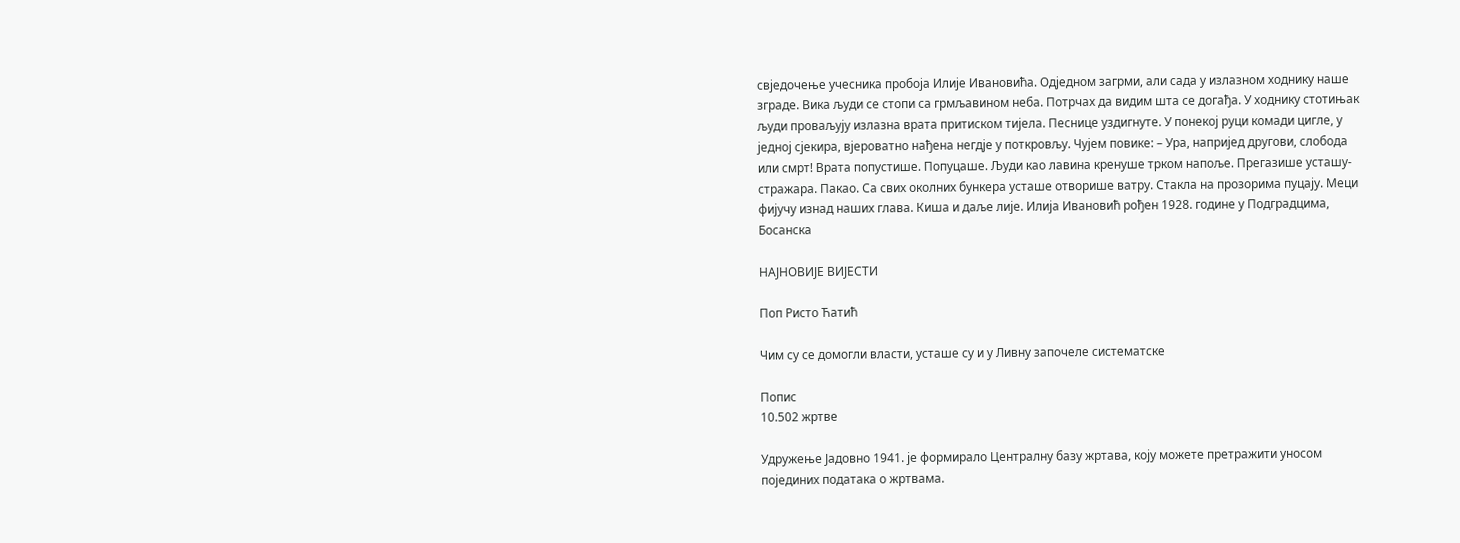свједочење учесника пробоја Илије Ивановића. Одједном загрми, али сада у излазном ходнику наше зграде. Вика људи се стопи са грмљавином неба. Потрчах да видим шта се догађа. У ходнику стотињак људи проваљују излазна врата притиском тијела. Песнице уздигнуте. У понекој руци комади цигле, у једној сјекира, вјероватно нађена негдје у поткровљу. Чујем повике: – Ура, напријед другови, слобода или смрт! Врата попустише. Попуцаше. Људи као лавина кренуше трком напоље. Прегазише усташу-стражара. Пакао. Са свих околних бункера усташе отворише ватру. Стакла на прозорима пуцају. Меци фијучу изнад наших глава. Киша и даље лије. Илија Ивановић рођен 1928. године у Подградцима, Босанска

НАЈНОВИЈЕ ВИЈЕСТИ

Поп Ристо Ћатић

Чим су се домогли власти, усташе су и у Ливну започеле систематске

Попис
10.502 жртве

Удружење Јадовно 1941. је формирало Централну базу жртава, коју можете претражити уносом појединих података о жртвама.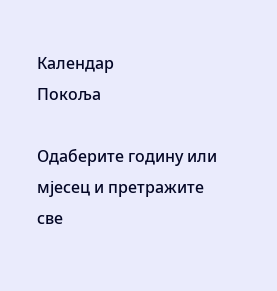Календар
Покоља

Одаберите годину или мјесец и претражите све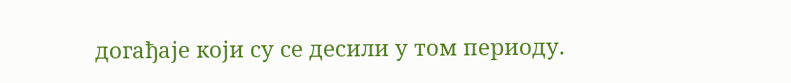догађаје који су се десили у том периоду.